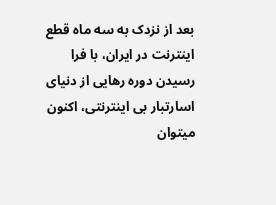بعد از نزدک به سه ماه قطع اینترنت در ایران، با فرا رسیدن دوره رهایی از دنیای اسارتبار بی اینترنتی، اکنون میتوان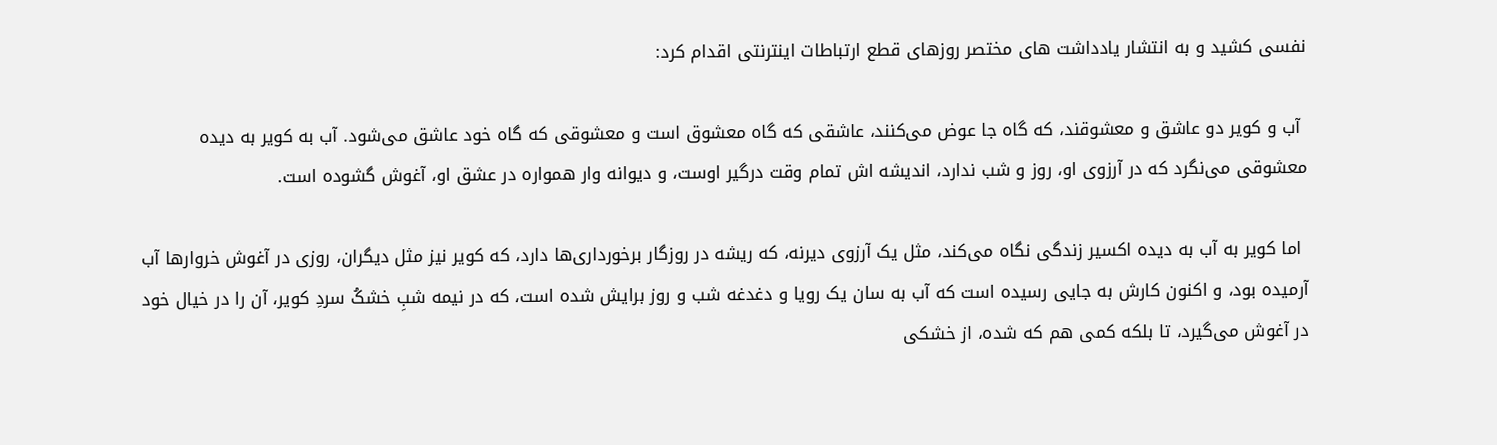نفسی کشید و به انتشار یادداشت های مختصر روزهای قطع ارتباطات اینترنتی اقدام کرد:

 آب و کویر دو عاشق و معشوقند، که گاه جا عوض می‌کنند، عاشقی که گاه معشوق است و معشوقی که گاه خود عاشق می‌شود. آب به کویر به دیده معشوقی می‌نگرد که در آرزوی او، روز و شب ندارد، اندیشه اش تمام وقت درگیر اوست، و دیوانه وار همواره در عشق او، آغوش گشوده است.

 اما کویر به آب به دیده اکسیر زندگی نگاه می‌کند، مثل یک آرزوی دیرنه، که ریشه در روزگار برخورداری‌ها دارد، که کویر نیز مثل دیگران، روزی در آغوش خروارها آب آرمیده بود، و اکنون کارش به جایی رسیده است که آب به سان یک رویا و دغدغه شب و روز برایش شده است، که در نیمه شبِ خشکُ سردِ کویر، آن را در خیال خود در آغوش می‌گیرد، تا بلکه کمی هم که شده، از خشکی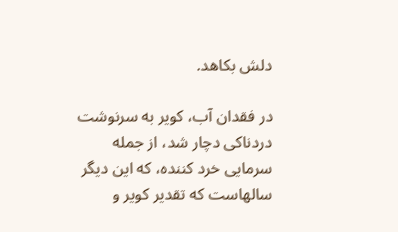دلش بکاهد.

در فقدان آب، کویر به سرنوشت دردناکی دچار شد، از جمله سرمایی خرد کننده‌، که این دیگر سالهاست که تقدیر کویر و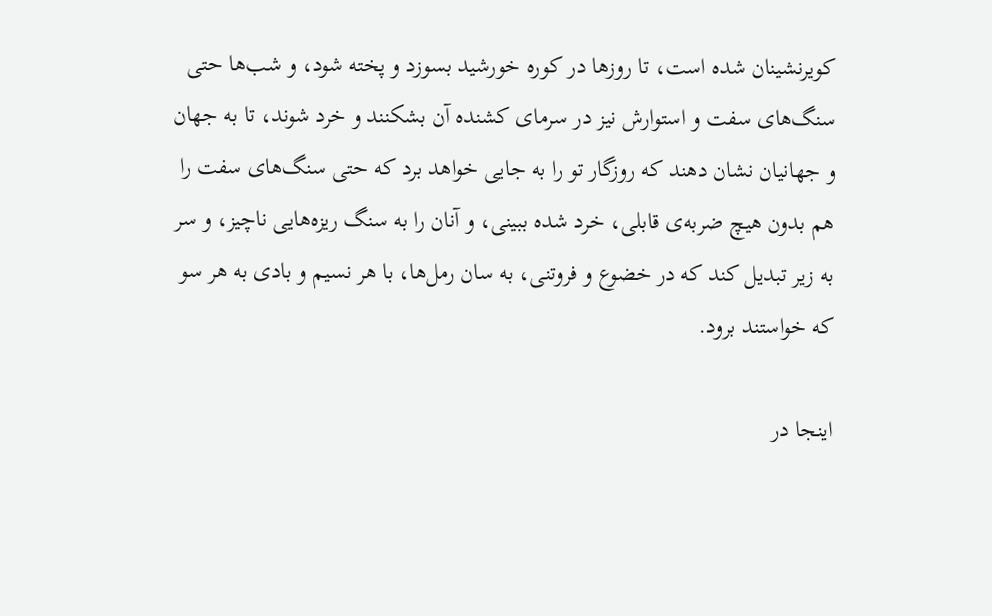کویرنشینان شده است، تا روزها در کوره خورشید بسوزد و پخته شود، و شب‌ها حتی سنگ‌های سفت و استوارش نیز در سرمای کشنده آن بشکنند و خرد شوند، تا به جهان و جهانیان نشان دهند که روزگار تو را به جایی خواهد برد که حتی سنگ‌های سفت را هم بدون هیچ ضربه‌ی قابلی، خرد شده ببینی، و آنان را به سنگ ریزه‌هایی ناچیز، و سر به زیر تبدیل کند که در خضوع و فروتنی، به سان رمل‌ها، با هر نسیم و بادی به هر سو که خواستند برود.

اینجا در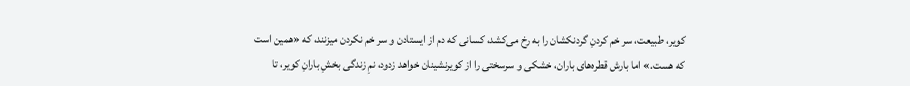کویر، طبیعت، سر خم کردنِ گردنکشان را به رخ می‌کشد، کسانی که دم از ایستادن و سر خم نکردن میزنند، که «همین است که هست.» اما بارش قطره‌های باران، خشکی و سرسختی را از کویرنشینان خواهد زدود، نمِ زندگی بخشِ بارانِ کویر، تا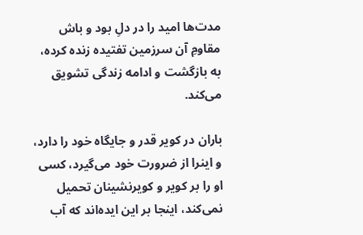مدت‌ها امید را در دلِ بود و باش مقاومِ آن سرزمین تفتیده زنده کرده، به بازگشت و ادامه زندگی تشویق می‌کند.

باران در کویر قدر و جایگاه خود را دارد، و اینرا از ضرورت خود می‌گیرد، کسی او را بر کویر و کویرنشینان تحمیل نمی‌کند، اینجا بر این ایده‌اند که آب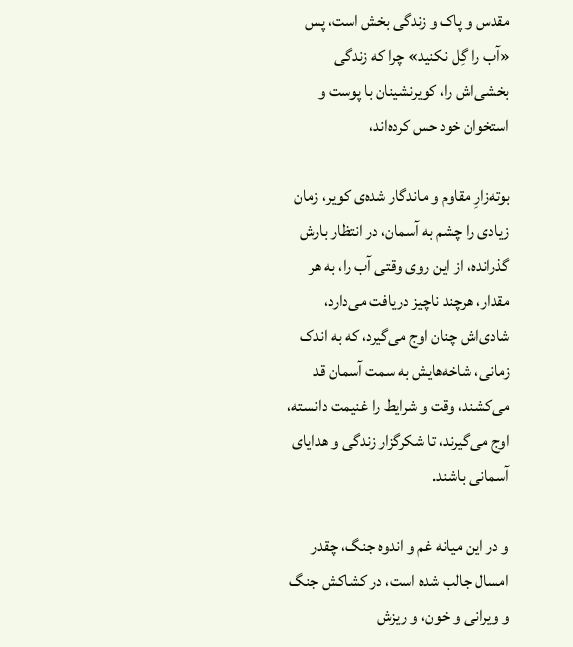مقدس و پاک و زندگی بخش است، پس «آب را گِل نکنید» چرا که زندگی بخشی‌اش را، کویرنشینان با پوست و استخوان خود حس کرده‌اند،

بوته‌زارِ مقاوم و ماندگار شده‌ی کویر، زمان زیادی را چشم به آسمان، در انتظار بارش گذرانده، از این روی وقتی آب را، به هر مقدار، هرچند ناچیز دریافت می‌دارد، شادی‌اش چنان اوج می‌گیرد، که به اندک زمانی، شاخه‌هایش به سمت آسمان قد می‌کشند، وقت و شرایط را غنیمت دانسته، اوج می‌گیرند، تا شکرگزار زندگی و هدایای آسمانی باشند.

و در این میانه غم و اندوه جنگ، چقدر امسال جالب شده است، در کشاکش جنگ و ویرانی و خون، و ریزش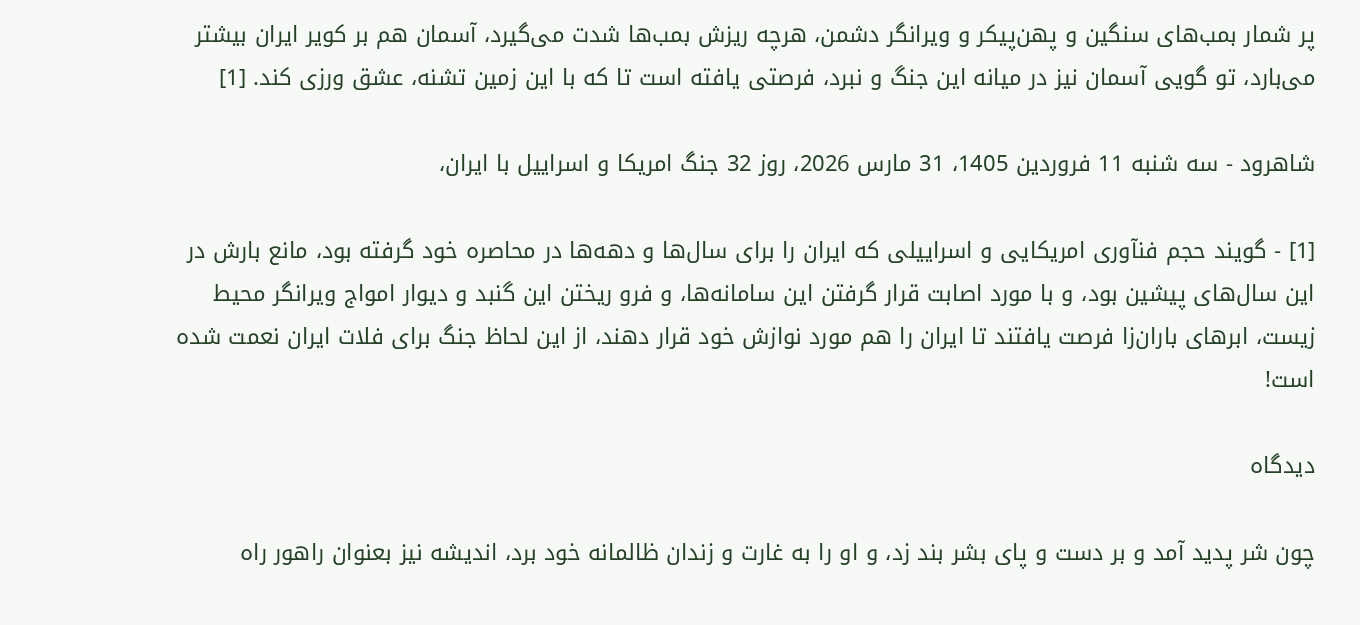پر شمار بمب‌های سنگین و پهن‌پیکر و ویرانگر دشمن، هرچه ریزش بمب‌ها شدت می‌گیرد، آسمان هم بر کویر ایران بیشتر می‌بارد، تو گویی آسمان نیز در میانه این جنگ و نبرد، فرصتی یافته است تا که با این زمین تشنه، عشق ورزی کند. [1]

شاهرود - سه شنبه 11 فروردین 1405، 31 مارس 2026، روز 32 جنگ امریکا و اسراییل با ایران،

[1] - گویند حجم فنآوری امریکایی و اسراییلی که ایران را برای سال‌ها و دهه‌ها در محاصره خود گرفته بود، مانع بارش در این سال‌های پیشین بود، و با مورد اصابت قرار گرفتن این سامانه‌ها، و فرو ریختن این گنبد و دیوار امواج ویرانگر محیط زیست، ابرهای باران‌زا فرصت یافتند تا ایران را هم مورد نوازش خود قرار دهند، از این لحاظ جنگ برای فلات ایران نعمت شده است!

دیدگاه

چون شر پدید آمد و بر دست و پای بشر بند زد، و او را به غارت و زندان ظالمانه خود برد، اندیشه نیز بعنوان راهور راه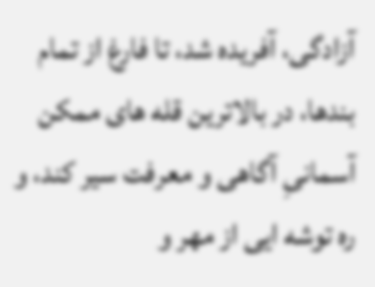آزادگی، آفریده شد، تا فارغ از تمام بندها، در بالاترین قله های ممکن آسمانیِ آگاهی و معرفت سیر کند، و ره توشه ایی از مهر و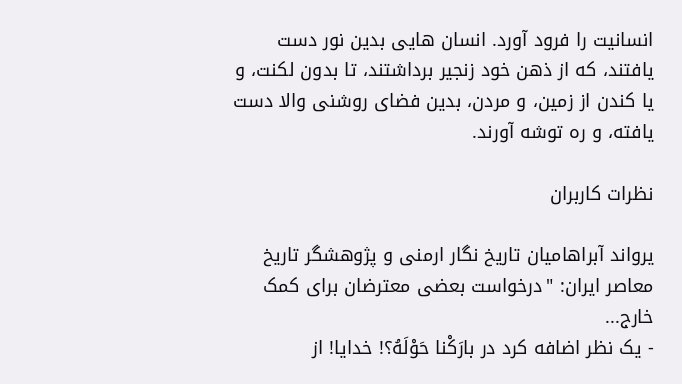انسانیت را فرود آورد. انسان هایی بدین نور دست یافتند، که از ذهن خود زنجیر برداشتند، تا بدون لکنت، و یا کندن از زمین، و مردن، بدین فضای روشنی والا دست یافته، و ره توشه آورند.

نظرات کاربران

یرواند آبراهامیان تاریخ نگار ارمنی و پژوهشگر تاریخ معاصر ایران: "درخواست بعضی معترضان برای کمک خارج...
- یک نظر اضافه کرد در بارَکْنا حَوْلَهُ؟! خدایا! از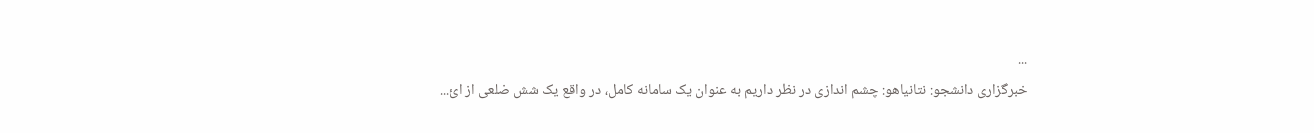...
خبرگزاری دانشجو: نتانیاهو: چشم اندازی در نظر داریم به عنوان یک سامانه کامل، در واقع یک شش ضلعی از ائ...